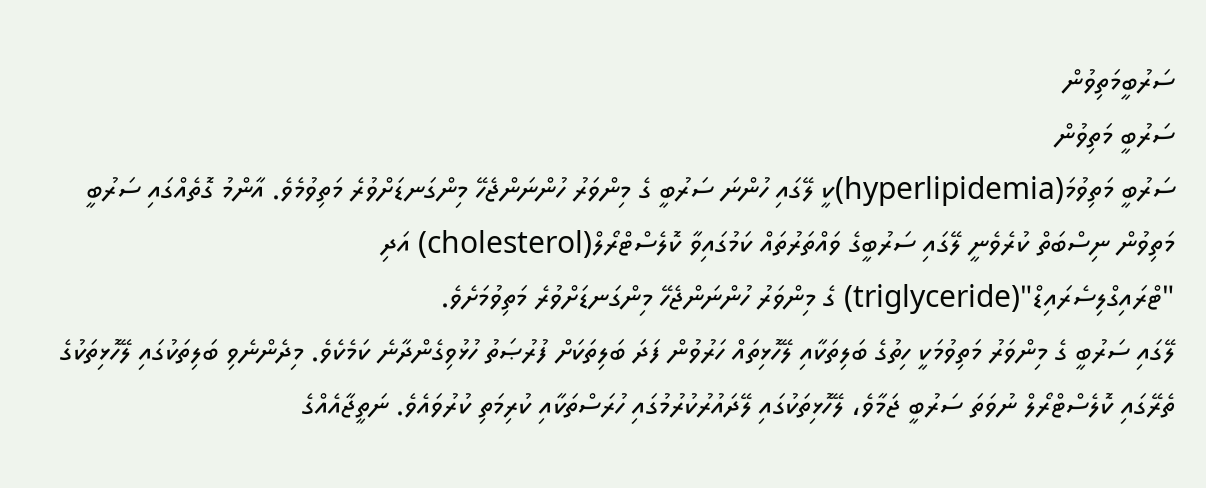ސަރުބީމަތިވުން
ސަރުބީ މަތިވުން
ސަރުބީ މަތިވުމަ(hyperlipidemia)ކީ ލޭގައި ހުންނަ ސަރުބީ ގެ މިންވަރު ހުންނަންޖެހޭ މިންގަނޑަށްވުރެ މަތިވުމެވެ. އާންމު ގޮތެއްގައި ސަރުބީ މަތިވުން ނިސްބަތް ކުރެވެނީ ލޭގައި ސަރުބީގެ ވައްތަރުތައް ކަމުގައިވާ ކޮލެސްޓްރޯލް(cholesterol) އަދި "ޓްރައިގްލިސެރައިޑް"(triglyceride) ގެ މިންވަރު ހުންނަންޖެހޭ މިންގަނޑަށްވުރެ މަތިވުމަށެވެ.
ލޭގައި ސަރުބީ ގެ މިންވަރު މަތިވުމަކީ ހިތުގެ ބަލިތަކާއި ލޭހޮޅިތައް ހަރުވުން ފަދަ ބަލިތަކަށް ފުރުޞަތު ހުޅުވިގެންދާނެ ކަމެކެވެ. މިދެންނެވި ބަލިތަކުގައި ލޭހޮޅިތަކުގެ ތެރޭގައި ކޮލެސްޓްރޯލް ނުވަތަ ސަރުބީ ޖަމާވެ، ލޭހޮޅިތަކުގައި ލޭދައުރުކުރުމުގައި ހުރަސްތަކާއި ކުރިމަތި ކުރުވައެވެ. ނަތީޖާއެއްގެ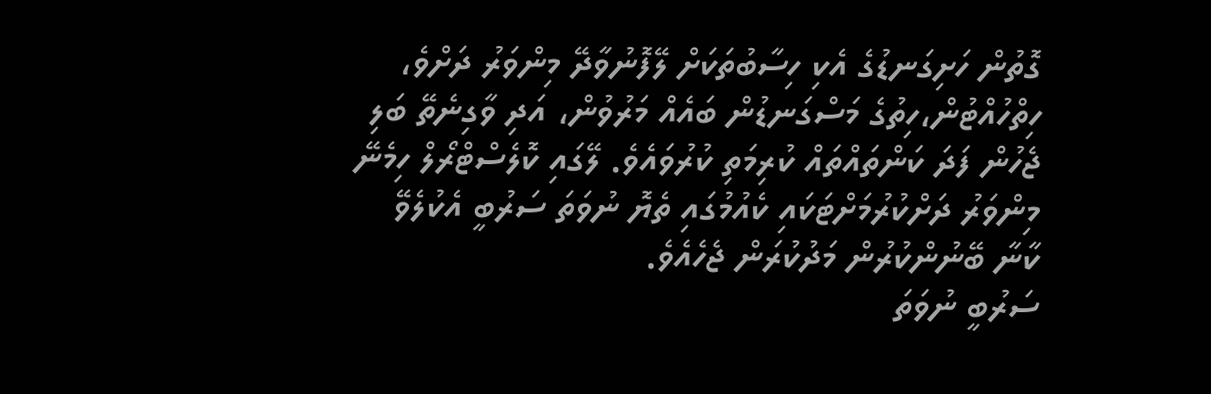ގޮތުން ހަށިގަނޑުގެ އެކި ހިސާބުތަކަށް ލޭފޮނުވާދޭ މިންވަރު ދަށްވެ، ހިތްހުއްޓުން،ހިތުގެ މަސްގަނޑުން ބައެއް މަރުވުން، އަދި ވާގިނެތޭ ބަލި ޖެހުން ފަދަ ކަންތައްތައް ކުރިމަތި ކުރުވައެވެ. ލޭގައި ކޮލެސްޓްރޯލް ހިމެނޭ މިންވަރު ދަށްކުރުމަށްޓަކައި ކެއުމުގައި ތެޔޮ ނުވަތަ ސަރުބީ އެކުލެވޭ ކާނާ ބޭނުންކުރުން މަދުކުރަން ޖެހެއެވެ.
ސަރުބީ ނުވަތަ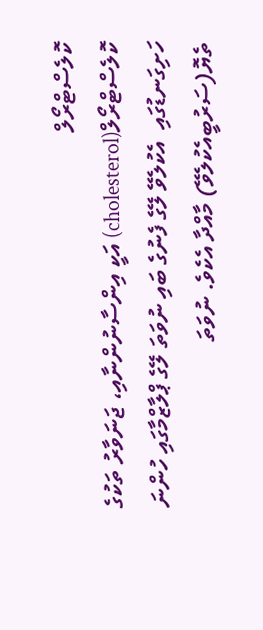ކޮލެސްޓްރޯލް
ކޮލެސްޓްރޯލް(cholesterol) އަކީ އިންސާނުންނާއި، ޖަނަވާރު ތަކުގެ ހަށިގަނޑުގައި  އެކުލެވޭ ލޭގެ ފެނުގެ ބައި ނުވަތަ ލޭގެ ޕްލާޒްމާގައި ހުންނަ ތެޔޮ(ސަރުބީއެކުލެވޭ) މާއްދާ އެކެވެ. ނުވަތަ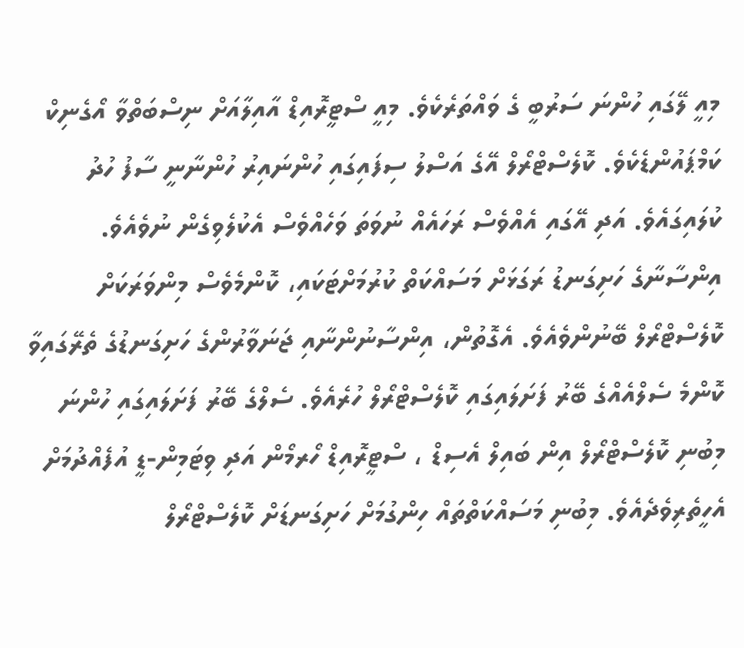މިއީ ލޭގައި ހުންނަ ސަރުބީ ގެ ވައްތަރެކެވެ. މިއީ ސްޓީރޮއިޑް އާއިލާއަށް ނިސްބަތްވާ އޯގެނިކް ކަމްޕައުންޑެކެވެ. ކޮލެސްޓްރޯލް އޭގެ އަސްލު ސިފައިގައި ހުންނައިރު ހުންނާނީ ސާފު ހުދު ކުލައިގައެވެ. އަދި އޭގައި އެއްވެސް ރަހައެއް ނުވަތަ ވަހެއްވެސް އެކުލެވިގެން ނުވެއެވެ.
އިންސާނާގެ ހަށިގަނޑު ރަގަޅަށް މަސައްކަތް ކުރުމަށްޓަކައި، ކޮންމެވެސް މިންވަރަކަށް ކޮލެސްޓްރޯލް ބޭނުންވެއެވެ. އެގޮތުން، އިންސާނުންނާއި ޖަނަވާރުންގެ ހަށިގަނޑުގެ ތެރޭގައިވާ ކޮންމެ ސެލްއެއްގެ ބޭރު ފަށަލައިގައި ކޮލެސްޓްރޯލް ހުރެއެވެ. ސެލްގެ ބޭރު ފަށަލައިގައި ހުންނަ މިބުނި ކޮލެސްޓްރޯލް އިން ބައިލް އެސިޑް ، ސްޓީރޮއިޑް ހޯރމޯން އަދި ވިޓަމިން-ޑީ އުފެއްދުމަށް އެހީތެރިވެދެއެވެ. މިބުނި މަސައްކަތްތައް ހިންގުމަށް ހަށިގަނޑަށް ކޮލެސްޓްރޯލް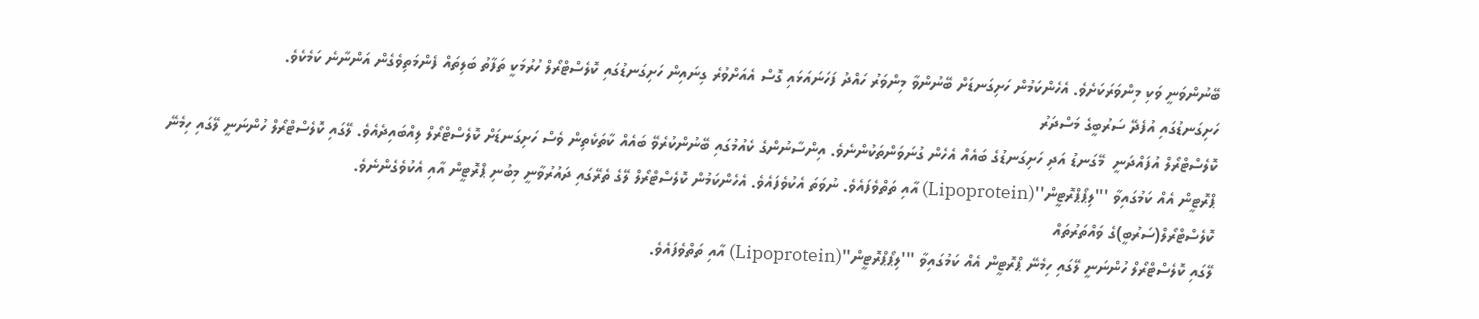ބޭނުންވަނީ ވަކި މިންވަރަކަށެވެ. އެހެންކަމުން ހަށިގަނޑަށް ބޭނުންވާ މިންވަރު ހައްދު ފަހަނައަޅައި ގޮސް އެއަށްވުރެ ގިނައިން ހަށިގަނޑުގައި ކޮލެސްޓްރޯލް ހުރުމަކީ ތަފާތު ބަލިތައް ފެންމަތިވެގެން އަންނާނެ ކަމެކެވެ.
ހަށިގަނޑުގައި އުފެދޭ ސަރުބީގެ މަސްދަރު
ކޮލެސްޓްރޯލް އުފައްދަނީ  މޭގަނޑު އަދި ހަށިގަނޑުގެ ބައެއް އެހެން ގުނަވަންތަކުންނެވެ. އިންސާނުންގެ ކެއުމުގައި ބޭނުންކުރެވޭ ބައެއް ކާތަކެތިން ވެސް ހަށިގަނޑަށް ކޮލެސްޓްރޯލް ލިއްބައިދެއެވެ. ލޭގައި ކޮލެސްޓްރޯލް ހުންނަނީ ލޭގައި ހިމެނޭ ޕްރޮޓީން އެއް ކަމުގައިވާ '''ލިޕޯޕްރޮޓީން''(Lipoprotein) އާއި ތަތްވެފައެވެ. ނުވަތަ އެކުވެފައެވެ. އެހެންކަމުން ކޮލެސްޓްރޯލް ލޭގެ ތެރޭގައި ދައުރުވާނީ މިބުނި ޕްރޮޓީން އާއި އެކުވެގެންނެވެ.
ކޮލެސްޓްރޯލް(ސަރުބީ)ގެ ވައްތަރުތައް
ލޭގައި ކޮލެސްޓްރޯލް ހުންނަނީ ލޭގައި ހިމެނޭ ޕްރޮޓީން އެއް ކަމުގައިވާ '''ލިޕޯޕްރޮޓީން''(Lipoprotein) އާއި ތަތްވެފައެވެ.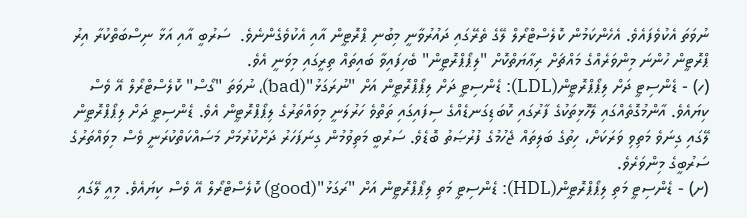ނުވަތަ އެކުވެފައެވެ. އެހެންކަމުން ކޮލެސްޓްރޯލް ލޭގެ ތެރޭގައި ދައުރުވާނީ މިބުނި ޕްރޮޓީން އާއި އެކުވެގެންނެވެ.  ސަރުބީ އާއި އަޅާ ނިސްބަތްކުރާ އިރު ޕްރޮޓީން ހުންނަ މިންވަރެއްގެ މައްޗަށް ރިޢާޔަތްކޮށް "ލިޕޯޕްރޮޓީން" ބެހިފައިވާ ބައިތައް ތިރީގައި މިވަނީ އެވެ.
(ހ) - ޑެންސިޓީ ދަށް ލިޕޯޕްރޮޓީން(LDL): ޑެންސިޓީ ދަށް ލިޕޯޕްރޮޓީން އަށް "ނުރަގަޅު"(bad)، ނުވަތަ "ގޯސް" ކޮލެސްޓްރޯލް އޭ ވެސް ކިޔައެވެ. އާންމުގޮތެއްގައި ލޭހޮޅިތަކުގެ ފާރުގައި ކޮބަޑިގަނޑެއްގެ ސިފައިގައި ތަތްވެ ހަރުލަނީ މިވައްތަރުގެ ލިޕޯޕްރޮޓީން އެވެ. ޑެންސިޓީ ދަށް ލިޕޯޕްރޮޓީން ލޭގައި ގިނަވެ މަތިވި ވަރަކަށް، ހިތުގެ ބަލިތައް ޖެހުމުގެ ފުރުޞަތު ބޮޑެވެ. ސަރުބީ މަތިވުމުން ގިނަފަހަރު ދަށްކުރުމަށް މަސައްކަތްކުރަނީ ވެސް މިވައްތަރުގެ ސަރުބީގެ މިންވަރެވެ.
(ށ) - ޑެންސިޓީ މަތި ލިޕޯޕްރޮޓީން(HDL): ޑެންސިޓީ މަތި ލިޕޯޕްރޮޓީން އަށް "ރަގަޅު"(good) ކޮލެސްޓްރޯލް އޭ ވެސް ކިޔައެވެ. މިއީ ލޭގައި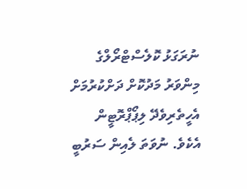ނުރަގަޅު ކޮލެސްޓްރޯލްގެ މިންވަރު މަދުކޮށް ދަށްކުރުމަށް އެހީތެރިވެދޭ ލިޕޯޕްރޮޓީން އެކެވެ. ނުވަތަ ލެއިން ސަރުބީ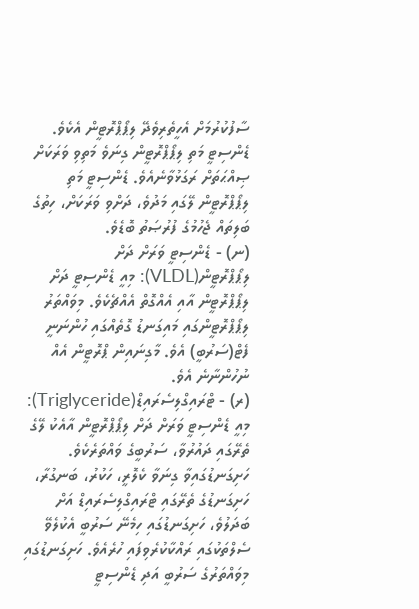ސާފުކުރުމަށް އެހީތެރިވެދޭ ލިޕޯޕްރޮޓީން އެކެވެ. ޑެންސިޓީ މަތި ލިޕޯޕްރޮޓީން ގިނަވެ މަތިވި ވަރަކަށް ޞިއްޙަތަށް ރަގަޅުވާނެއެވެ. ޑެންސިޓީ މަތި ލިޕޯޕްރޮޓީން ލޭގައި މަދުވެ، ދަށްވި ވަރަކަށް، ހިތުގެ ބަލިތައް ޖެހުމުގެ ފުރުޞަތު ބޮޑެވެ.
(ނ) - ޑެންސިޓީ ވަރަށް ދަށް ލިޕޯޕްރޮޓީން(VLDL): މިއީ ޑެންސިޓީ ދަށް ލިޕޯޕްރޮޓީން އާއި އެއްގޮތް އެއްޗެކެވެ. މިވައްތަރު ލިޕޯޕްރޮޓީންގައި މައިގަނޑު ގޮތެއްގައި ހުންނަނީ ފެޓް(ސަރުބީ) އެވެ. މާގިނައިން ޕްރޮޓީން އެއް ނުހުންނާނެ އެވެ.
(ރ) - ޓްރައިގްލިސެރައިޑް(Triglyceride): މިއީ ޑެންސިޓީ ވަރަށް ދަށް ލިޕޯޕްރޮޓީން އާއެކު ލޭގެ ތެރޭގައި ދައުރުވާ، ސަރުބީގެ ވައްތަރެކެވެ. ހަށިގަނޑުގައިވާ ގިނަވާ ކެލޮރީ، ހަކުރު، ބަނގުރާ، ހަށިގަނޑުގެ ތެރޭގައި ޓްރައިގްލިސެރައިޑް އަށް ބަދަލުވެ، ހަށިގަނޑުގައި ހިމެނޭ ސަރުބީ އެކުލެވޭ ސެލްތަކުގައި ރައްކާކުރެވިފައި ހުރެއެވެ. ހަށިގަނޑުގައި މިވައްތަރުގެ ސަރުބީ އަދި ޑެންސިޓީ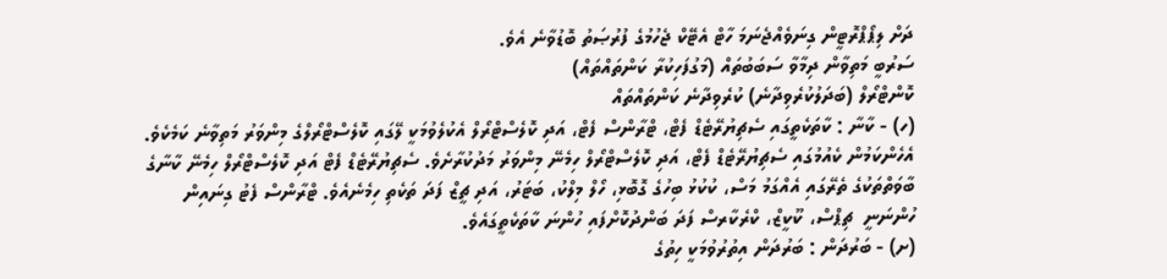ދަށް ލިޕޯޕްރޮޓީން ގިނަވެއްޖެނަމަ ހާޓް އެޓޭކް ޖެހުމުގެ ފުރުޞަތު ބޮޑުވާނެ އެވެ.
ސަރުބީ މަތިވާން ދިމާވާ ސަބަބުތައް (މަގުފަހިކުރާ ކަންތައްތައް)
ކޮންޓްރޯލް (ބަދަލުކުރެވިދާނެ) ކުރެވިދާނެ ކަންތައްތައް
(ހ) - ކާނާ : ކާތަކެތީގައި ސެޗިޔުރޭޓެޑް ފެޓް، ޓްރާންސް ފެޓް، އަދި ކޮލެސްޓްރޯލް އެކުލެވުމަކީ ލޭގައި ކޮލެސްޓްރޯލްގެ މިންވަރު މަތިވާނެ ކަމެކެވެ. އެހެންކަމުން ކެއުމުގައި ސެޗިޔުރޭޓެޑް ފެޓް، އަދި ކޮލެސްޓްރޯލް ހިމެނޭ މިންވަރު މަދުކުރާށެވެ. ސެޗިޔުރޭޓެޑް ފެޓް އަދި ކޮލެސްޓްރޯލް ހިމެނޭ ކާނާގެ ބާވަތްތަކުގެ ތެރޭގައި އެއްގަމު މަސް، ކުކުޅު ބިހުގެ ގޮބޮޅި، ހޯލް މިލްކު، ބަޓަރު، އަދި ޗީޒް ފަދަ ތަކެތި ހިމެނެއެވެ. ޓްރާންސް ފެޓު ގިނައިން ހުންނަނީ  ޗިޕްސް، ކޫކީޒް، ކްރެކާރސް ފަދަ ބަންދުކޮށްފައި ހުންނަ ކާތަކެތީގައެވެ.
(ށ) - ބަރުދަން : ބަރުދަން އިތުރުވުމަކީ ހިތުގެ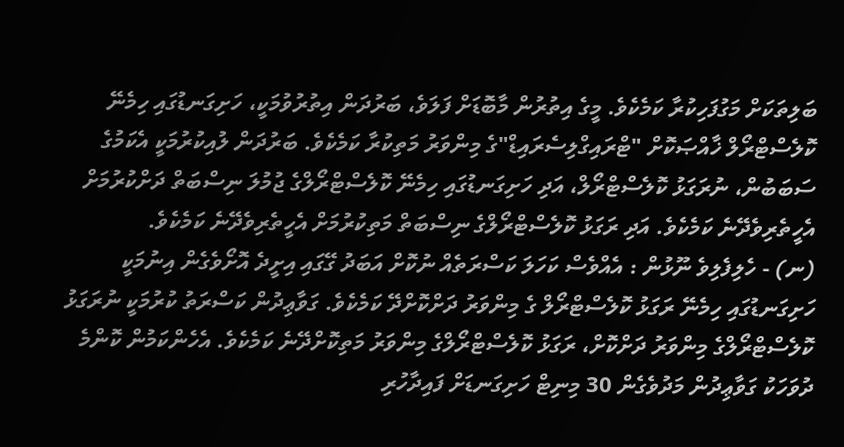ބަލިތަކަށް މަގުފަހިކުރާ ކަމެކެވެ. މީގެ އިތުރުން މާބޮޑަށް ފަލަވެ، ބަރުދަން އިތުރުވުމަކީ، ހަށިގަނޑުގައި ހިމެނޭ ކޮލެސްޓްރޯލް ޚާއްޞަކޮށް "ޓްރައިގްލިސެރައިޑް"ގެ މިންވަރު މަތިކުރާ ކަމެކެވެ. ބަރުދަން ލުއިކުރުމަކީ އެކަމުގެ ސަބަބުން، ނުރަގަޅު ކޮލެސްޓްރޯލް، އަދި ހަށިގަނޑުގައި ހިމެނޭ ކޮލެސްޓްރޯލްގެ ޖުމުލަ ނިސްބަތް ދަށްކުރުމަށް އެހީތެރިވެދޭނެ ކަމެކެވެ. އަދި ރަގަޅު ކޮލެސްޓްރޯލްގެ ނިސްބަތް މަތިކުރުމަށް އެހީތެރިވެދޭނެ ކަމެކެވެ.
(ނ) - ހެލިފެލިވެ ނޫޅުން : އެއްވެސް ކަހަލަ ކަސްރަތެއް ނުކޮށް އަބަދު ގޭގައި އިށީދެ އޮށޯވެގެން އިނުމަކީ ހަށިގަނޑުގައި ހިމެނޭ ރަގަޅު ކޮލެސްޓްރޯލް ގެ މިންވަރު ދަށްކޮށްދޭ ކަމެކެވެ. ގަވާޢިދުން ކަސްރަތު ކުރުމަކީ ނުރަގަޅު ކޮލެސްޓްރޯލްގެ މިންވަރު ދަށްކޮށް، ރަގަޅު ކޮލެސްޓްރޯލްގެ މިންވަރު މަތިކޮށްދޭނެ ކަމެކެވެ. އެހެންކަމުން ކޮންމެ ދުވަހަކު ގަވާޢިދުން މަދުވެގެން 30 މިނިޓް ހަށިގަނޑަށް ފައިދާހުރި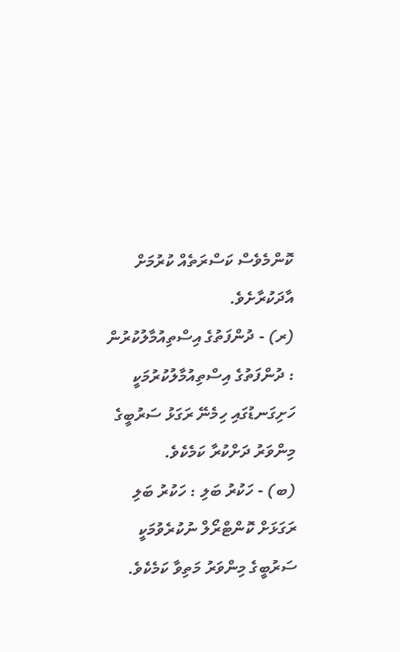ކޮންމެވެސް ކަސްރަތެއް ކުރުމަށް އާދަކުރާށެވެ.
(ރ) - ދުންފަތުގެ އިސްތިއުމާލުކުރުން : ދުންފަތުގެ އިސްތިއުމާލުކުރުމަކީ ހަށިގަނޑުގައި ހިމެނޭ ރަގަޅު ސަރުބީގެ މިންވަރު ދަށްކުރާ ކަމެކެވެ.
(ބ) - ހަކުރު ބަލި : ހަކުރު ބަލި ރަގަޅަށް ކޮންޓްރޯލް ނުކުރެވުމަކީ ސަރުބީގެ މިންވަރު މަތިވާ ކަމެކެވެ.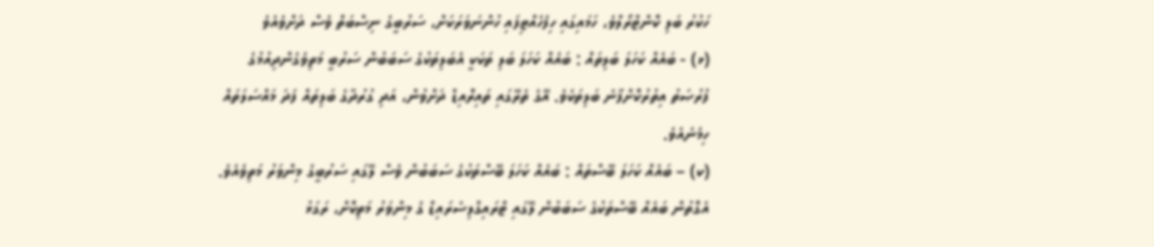ހަކުރު ބަލި ކޮންޓްރޯލްވެ، ހަމައިގައި ހިފެހެއްޓިފައި ހުންނަވަރަކަށް، ސަރުބީގެ ނިސްބަތް ވެސް ދަށްވެއެވެ
(ޅ) - ބައެއް ކަހަލަ ބަލިތައް : ބައެއް ކަހަލަ ބަލި ތަކަކީ އެބަލިތަކުގެ ސަބަބުން ސަރުބީ މަތިވެގެންދިއުމުގެ ފުރުޞަތު އިތުރުކޮށްފާނެ ބަލިތަކެވެ. އޭގެ ތެރޭގައި ތައިރޮއިޑް ދަށްވުން، އަދި ގުރުދާގެ ބަލިތައް ފަދަ މައްސަލަތައް ހިމެނެއެވެ.
(ކ) – ބައެއް ކަހަލަ ބޭސްތައް : ބައެއް ކަހަލަ ބޭސްތަކުގެ ސަބަބުން ވެސް ލޭގައި ސަރުބީގެ މިންވަރު މަތިވެއެވެ. އެގޮތުން ބައެއް ބޭސްތަކުގެ ސަބަބުން ލޭގައި ޓްރައިގްލިސެރައިޑް ގެ މިންވަރު މަތިކޮށް، ރަގަޅު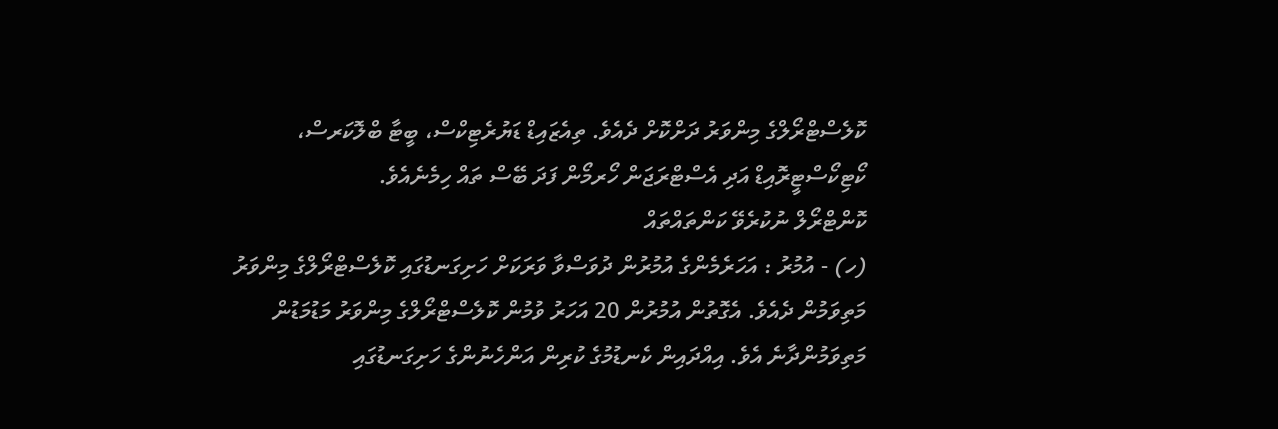ކޮލެސްޓްރޯލްގެ މިންވަރު ދަށްކޮށް ދެއެވެ. ތިއެޒައިޑް ޑަޔުރެޓިކްސް، ބީޓާ ބްލޮކަރސް، ކޯޓިކޯސްޓީރޮއިޑް އަދި އެސްޓްރަޖަން ހޯރމޯން ފަދަ ބޭސް ތައް ހިމެނެއެވެ.
ކޮންޓްރޯލް ނުކުރެވޭ ކަންތައްތައް
(ހ) - އުމުރު : އަހަރެމެންގެ އުމުރުން ދުވަސްވާ ވަރަކަށް ހަށިގަނޑުގައި ކޮލެސްޓްރޯލްގެ މިންވަރު މަތިވަމުން ދެއެވެ. އެގޮތުން އުމުރުން 20 އަހަރު ވުމުން ކޮލެސްޓްރޯލްގެ މިންވަރު މަޑުމަޑުން މަތިވަމުންދާނެ އެވެ. އިއްދައިން ކެނޑުމުގެ ކުރިން އަންހެނުންގެ ހަށިގަނޑުގައި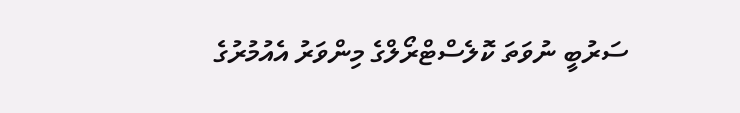ސަރުބީ ނުވަތަ ކޮލެސްޓްރޯލްގެ މިންވަރު އެއުމުރުގެ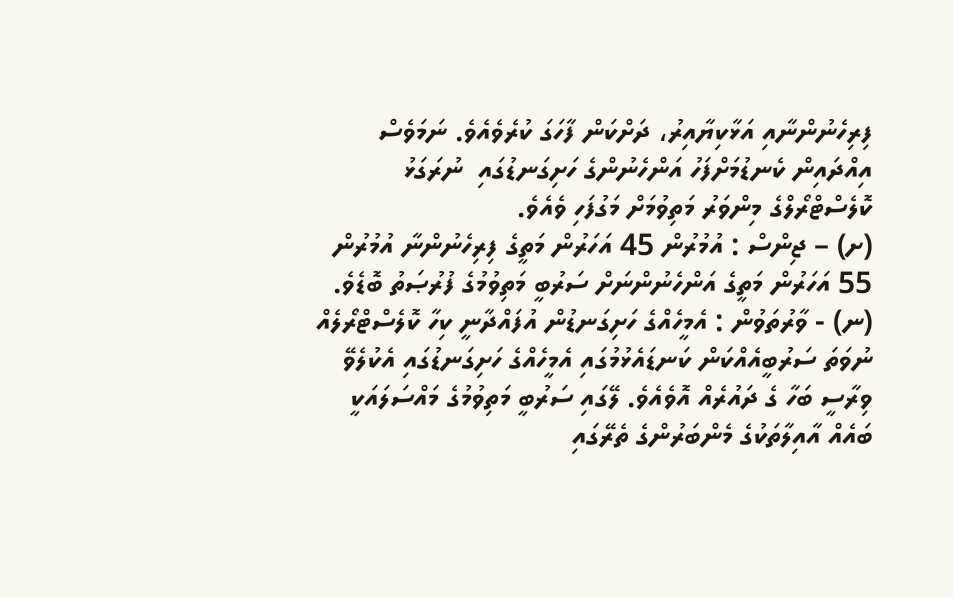ފިރިހެނުންނާއި އަޅާކިޔާއިރު، ދަށްކަން ފާހަގަ ކުރެވެއެވެ. ނަމަވެސް އިއްދައިން ކެނޑުމަށްފަހު އަންހެނުންގެ ހަށިގަނޑުގައި  ނުރަގަޅު ކޮލެސްޓްރޯލްގެ މިންވަރު މަތިވުމަށް މަގުފަހި ވެއެވެ.
(ށ) – ޖިންސް : އުމުރުން 45 އަހަރުން މަތީގެ ފިރިހެނުންނާ އުމުރުން 55 އަހަރުން މަތީގެ އަންހެނުންނަށް ސަރުބީ މަތިވުމުގެ ފުރުޞަތު ބޮޑެވެ.
(ނ) - ވާރުތަވުން : އެމީހެއްގެ ހަށިގަނޑުން އުފައްދާނީ ކިހާ ކޮލެސްޓްރޯލެއް ނުވަތަ ސަރުބީއެއްކަން ކަނޑައެޅުމުގައި އެމީހެއްގެ ހަށިގަނޑުގައި އެކުލެވޭ ވިރާސީ ބަހާ ގެ ދައުރެއް އޮވެއެވެ. ލޭގައި ސަރުބީ މަތިވުމުގެ މައްސަލައަކީ ބައެއް އާއިލާތަކުގެ މެންބަރުންގެ ތެރޭގައި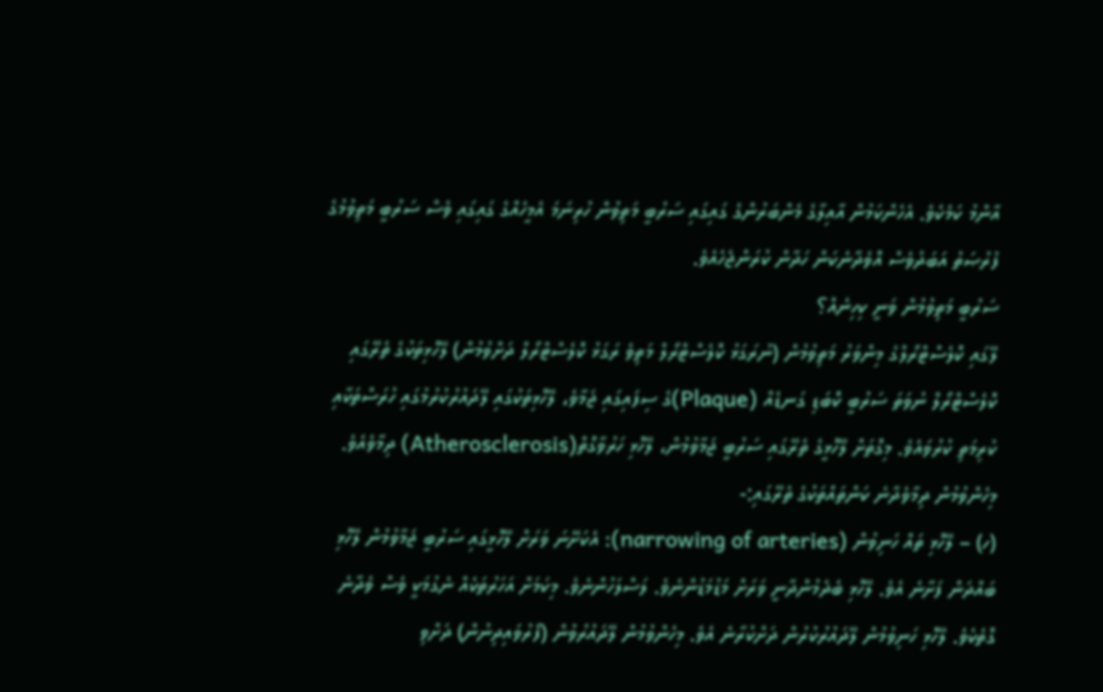އާންމު ކަމެކެވެ. އެހެންކަމުން އާއިލާގެ މެންބަރުންގެ ގައިގައި ސަރުބީ މަތިވުން ހުރިނަމަ އެމީހެއްގެ ގައިގައި ވެސް ސަރުބީ މަތިވުމުގެ ފުރުޞަތު އަބަދުވެސް އޮވެދާނެކަން ހަދާން ކުރަންޖެހެއެވެ.
ސަރުބީ މަތިވުމުން ވަނީ ކިހިނެއް؟
ލޭގައި ކޮލެސްޓްރޯލްގެ މިންވަރު މަތިވުމުން (ނުރަގަޅު ކޮލެސްޓްރޯލް މަތިވެ ރަގަޅު ކޮލެސްޓްރޯލް ދަށްވުމުން) ލޭހޮޅިތަކުގެ ތެރޭގައި ކޮލެސްޓްރޯލް ނުވަތަ ސަރުބީ ކޮބަޑި ގަނޑެއް (Plaque)ގެ ސިފައިގައި ޖަމާވެ، ލޭހޮޅިތަކުގައި ލޭދައުރުކުރުމުގައި ހުރަސްތަކާއި ކުރިމަތި ކުރުވައެވެ. މިގޮތަށް ލޭހޮޅީގެ ތެރޭގައި ސަރުބީ ޖަމާވުމުން، ލޭހޮޅި ހަރުވާގޮތް(Atherosclerosis) ދިމާވެއެވެ. މިހެންވުމުން ދިމާވެދާނެ ކަންތައްތަކުގެ ތެރޭގައި:-
(ހ) – ލޭހޮޅި ތައް ހަނިވުން (narrowing of arteries): އެކަށޭނަ ވަރަށް ލޭހޮޅީގައި ސަރުބީ ޖަމާވުމުން ލޭހޮޅި ބައްދަން ފަށާނެ އެވެ. ލޭހޮޅި ބެދެމުންދާނީ ވަރަށް މަޑުމަޑުންނެވެ. ލަސްލަހުންނެވެ. މިކަމަށް އަހަރުތަކެއް ނެގުމަކީ ވެސް ވެދާނެ ގޮތެކެވެ. ލޭހޮޅި ހަނިވުމުން ލޭދައުރުކުރުން ދަށްކުރާނެ އެވެ. މިހެންވުމުން ލޭދައުރުވުން (ފޯރުވައިދިނުން) ދަށްވި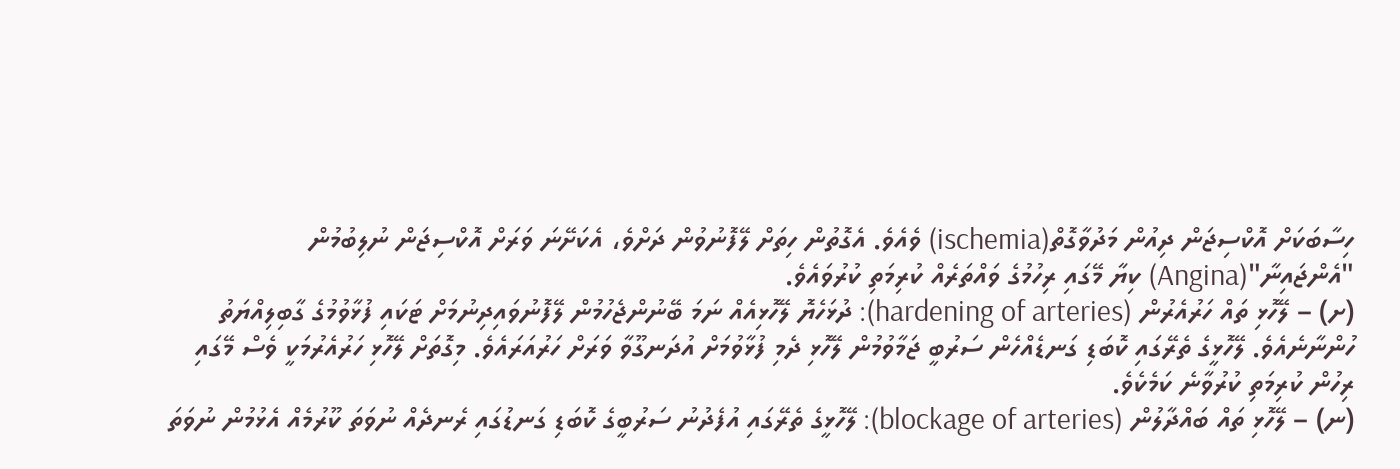ހިސާބަކަށް އޮކްސިޖަން ދިއުން މަދުވާގޮތް(ischemia) ވެއެވެ. އެގޮތުން ހިތަށް ލޭފޮނުވުން ދަށްވެ، އެކަށޭނަ ވަރަށް އޮކްސިޖަން ނުލިބުމުން "އެންޖައިނާ"(Angina) ކިޔާ މޭގައި ރިހުމުގެ ވައްތަރެއް ކުރިމަތި ކުރުވައެވެ.
(ށ) – ލޭހޮޅި ތައް ހަރުއެރުން (hardening of arteries): ދުޅަހެޔޮ ލޭހޮޅިއެއް ނަމަ ބޭނުންޖެހުމުން ލޭފޮނުވައިދިނުމަށް ޓަކައި ފުޅާވުމުގެ ގާބިލިއްޔަތު ހުންނާނެއެވެ. ލޭހޮޅީގެ ތެރޭގައި ކޮބަޑި ގަނޑެއްހެން ސަރުބީ ޖަމާވުމުން ލޭހޮޅި ދެމި ފުޅާވުމަށް އުދަނގޫވާ ވަރަށް ހަރުއަރައެވެ. މިގޮތަށް ލޭހޮޅި ހަރުއެރުމަކީ ވެސް މޭގައި ރިހުން ކުރިމަތި ކުރުވާނެ ކަމެކެވެ.
(ނ) – ލޭހޮޅި ތައް ބައްދާލުން (blockage of arteries): ލޭހޮޅީގެ ތެރޭގައި އުފެދުނު ސަރުބީގެ ކޮބަޑި ގަނޑުގައި ރެނދެއް ނުވަތަ ކޫރުމެއް އެޅުމުން ނުވަތަ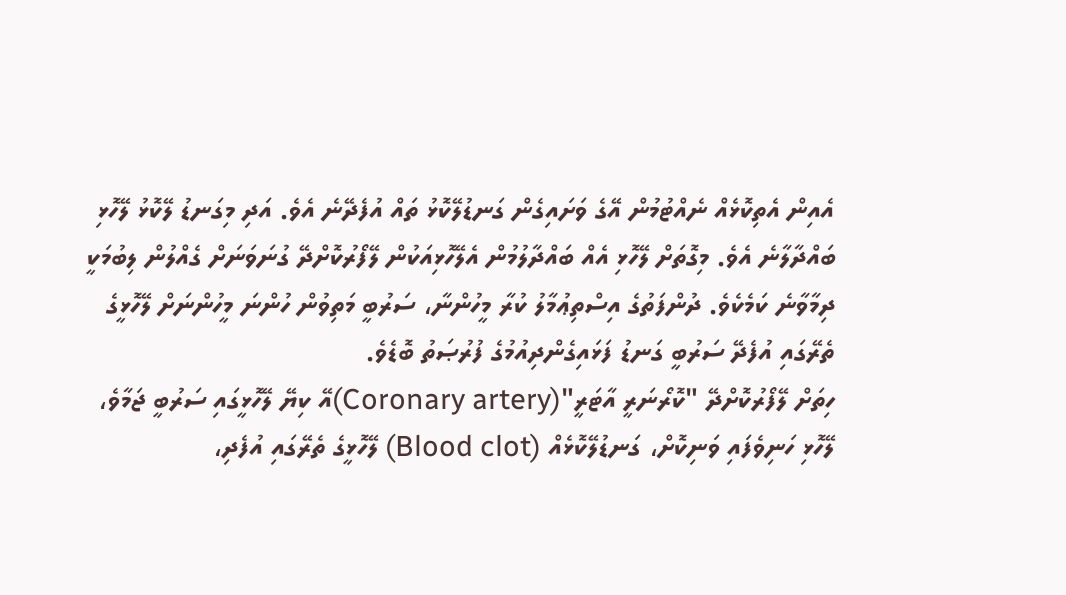އެއިން އެތިކޮޅެއް ނެއްޓުމުން އޭގެ ވަށައިގެން ގަނޑުލޭކޮޅު ތައް އުފެދޭނެ އެވެ. އަދި މިގަނޑު ލޭކޮޅު ލޭހޮޅި ބައްދާލާނެ އެވެ. މިގޮތަށް ލޭހޮޅި އެއް ބައްދާލުމުން އެލޭހޮޅިއަކުން ލޭފޯރުކޮށްދޭ ގުނަވަނަށް ގެއްލުން ލިބުމަކީ ދިމާވާނެ ކަމެކެވެ. ދުންފަތުގެ އިސްތިޢުމާލު ކުރާ މީހުންނާ، ސަރުބީ މަތިވުން ހުންނަ މީހުންނަށް ލޭހޮޅީގެ ތެރޭގައި އުފެދޭ ސަރުބީ ގަނޑު ފަޅައިގެންދިއުމުގެ ފުރުޞަތު ބޮޑެވެ.
ހިތަށް ލޭފޯރުކޮށްދޭ "ކޮރޯނަރީ އާޓަރީ"(Coronary artery)އޭ ކިޔޭ ލޭހޮޅީގައި ސަރުބީ ޖަމާވެ، ލޭހޮޅި ހަނިވެފައި ވަނިކޮށް، ގަނޑުލޭކޮޅެއް (Blood clot) ލޭހޮޅީގެ ތެރޭގައި އުފެދި،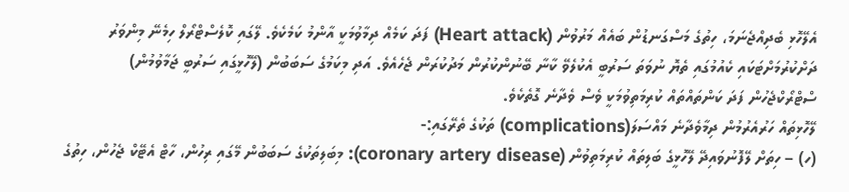އެލޭހޮޅި ބެދިއްޖެނަމަ، ހިތުގެ މަސްގަނޑުން ބައެއް މަރުވުން (Heart attack) ފަދަ ކަމެއް ދިމާވުމަކީ އާންމު ކަމެކެވެ. ލޭގައި ކޮލެސްޓްރޯލް ހިމެނޭ މިންވަރު ދަށްކުރުމަށްޓަކައި ކެއުމުގައި ތެޔޮ ނުވަތަ ސަރުބީ އެކުލެވޭ ކާނާ ބޭނުންކުރުން މަދުކުރަން ޖެހެއެވެ. އަދި މިކަމުގެ ސަބަބުން (ލޭހޮޅީގައި ސަރުބީ ޖަމާވުމުން) ސްޓްރޯކްޖެހުން ފަދަ ކަންތައްތައް ކުރިމަތިވުމަކީ ވެސް ވެދާނެ ގޮތެކެވެ.
ލޭހޮޅިތައް ހަރުއެރުމުން ދިމާވެދާނެ މައްސަލަ(complications) ތަކުގެ ތެރޭގައި:-
(ހ) – ހިތަށް ލޭފޮނުވައިދޭ ލޭހޮޅީގެ ބަލިތައް ކުރިމަތިވުން (coronary artery disease): މިބަލިތަކުގެ ސަބަބުން މޭގައި ރިހުން، ހާޓް އެޓޭކް ޖެހުން، ހިތުގެ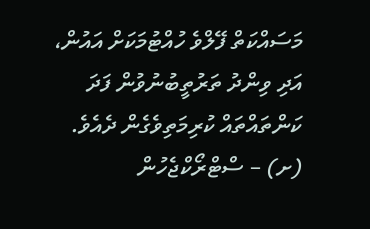މަސައްކަތް ފޭލްވެ ހުއްޓުމަކަށް އައުން، އަދި ވިންދު ތަރުތީބުނުވުން ފަދަ ކަންތައްތައް ކުރިމަތިވެގެން ދެއެވެ.
(ށ) – ސްޓްރޯކްޖެހުން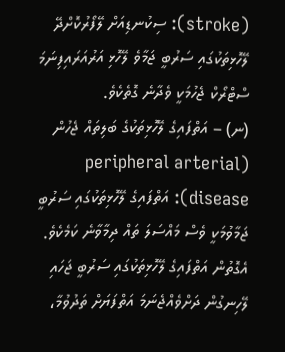(stroke): ސިކުނޑިއަށް ލޭފޯރުކޮށްދޭ ލޭހޮޅިތަކުގައި ސަރުބީ ޖަމާވެ ލޭހޮޅި އަރުއަރައިފިނަމަ ސްޓްރޯކް ޖެހުމަކީ ވެދާނެ ގޮތެކެވެ.
(ނ) – އަތްފައިގެ ލޭހޮޅިތަކުގެ ބަލިތައް ޖެހުން (peripheral arterial disease): އަތްފައިގެ ލޭހޮޅިތަކުގައި ސަރުބީ ޖަމާވުމަކީ ވެސް މައްސަލަ ތައް ދިމާވާނެ ކަމެކެވެ. އެގޮތުން އަތްފައިގެ ލޭހޮޅިތަކުގައި ސަރުބީ ޖަހައި ލޭހިނގުން ދަށްވެއްޖެނަމަ އަތްފަޔަށް ތަދުވުމާ،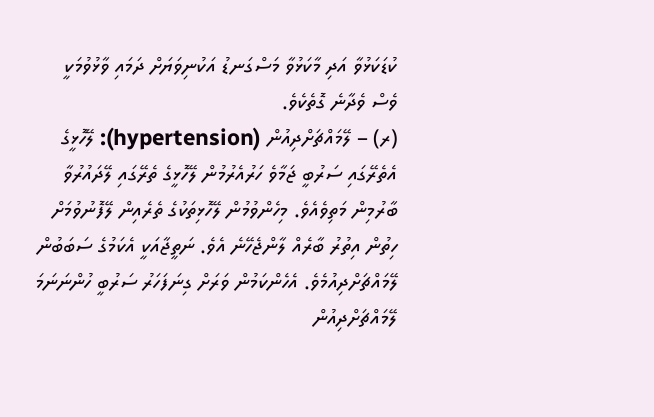ކުޑަކަޅުވާ އަދި މާކަޅުވާ މަސްގަނޑު އަކުނިވަޔަށް ދަމައި ވާޅުވުމަކީ ވެސް ވެދާނެ ގޮތެކެވެ.
(ރ) – ލޭމައްޗަށްދިއުން (hypertension): ލޭހޮޅީގެ އެތެރޭގައި ސަރުބީ ޖަމާވެ ހަރުއެރުމުން ލޭހޮޅީގެ ތެރޭގައި ލޭދައުރުވާ ބާރުމިން މަތިވެއެވެ. މިހެންވުމުން ލޭހޮޅިތަކުގެ ތެރެއިން ލޭފޮނުވުމަށް ހިތުން އިތުރު ބާރެއް ލާންޖެހޭނެ އެވެ. ނަތީޖާއަކީ އެކަމުގެ ސަބަބުން ލޭމައްޗަށްދިއުމެވެ. އެހެންކަމުން ވަރަށް ގިނަފަހަރު ސަރުބީ ހުންނަނަމަ ލޭމައްޗަށްދިއުން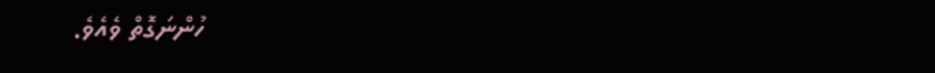ހުންނަގޮތް ވެއެވެ.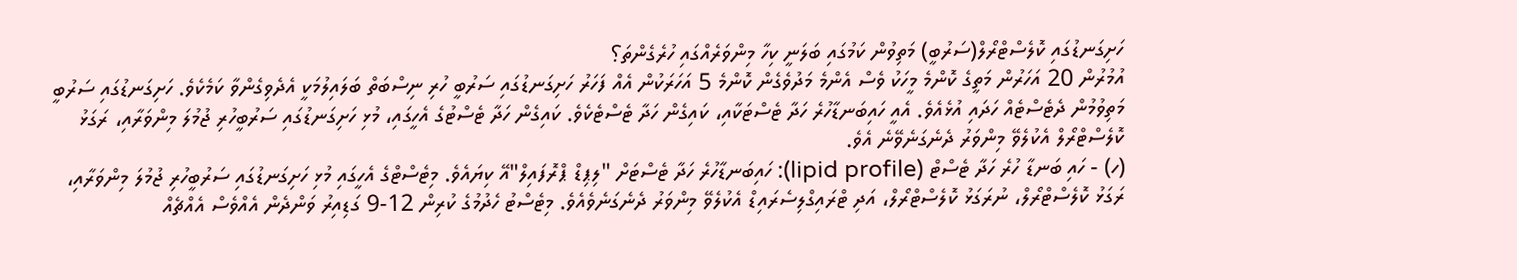ހަށިގަނޑުގައި ކޮލެސްޓްރޯލް(ސަރުބީ) މަތިވުން ކަމުގައި ބަލަނީ ކިހާ މިންވަރެއްގައި ހުރެގެންތަ؟
އުމުރުން 20 އަހަރުން މަތީގެ ކޮންމެ މީހަކު ވެސް އެންމެ މަދުވެގެން ކޮންމެ 5 އަހަރަކުން އެއް ފަހަރު ހަށިގަނޑުގައި ސަރުބީ ހުރި ނިސްބަތް ބަލައިލުމަކީ އެދެވިގެންވާ ކަމެކެވެ. ހަށިގަނޑުގައި ސަރުބީ މަތިވުމުން ދެޓެސްޓެއް ހަދައި އުޅެއެވެ. އެއީ ހައިބަނޑާހުރެ ހަދާ ޓެސްޓަކާއި، ކައިގެން ހަދާ ޓެސްޓެކެވެ. ކައިގެން ހަދާ ޓެސްޓުގެ އެހީގައި، މުޅި ހަށިގަނޑުގައި ސަރުބީހުރި ޖުމުލަ މިންވަރާއި، ރަގަޅު ކޮލެސްޓްރޯލް އެކުލެވޭ މިންވަރު ދެނެގަނެވޭނެ އެވެ.
(ހ) - ހައި ބަނޑާ ހުރެ ހަދާ ޓެސްޓް (lipid profile): ހައިބަނޑާހުރެ ހަދާ ޓެސްޓަށް "ލިޕިޑް ޕްރޮފައިލް"އޭ ކިޔައެވެ. މިޓެސްޓްގެ އެހީގައި މުޅި ހަށިގަނޑުގައި ސަރުބީހުރި ޖުމުލަ މިންވަރާއި، ރަގަޅު ކޮލެސްޓްރޯލް، ނުރަގަޅު ކޮލެސްޓްރޯލް، އަދި ޓްރައިގްލިސެރައިޑް އެކުލެވޭ މިންވަރު ދެނެގަނެވެއެވެ. މިޓެސްޓު ހެދުމުގެ ކުރިން 12-9 ގަޑިއިރު ވަންދެން އެއްވެސް އެއްޗެއް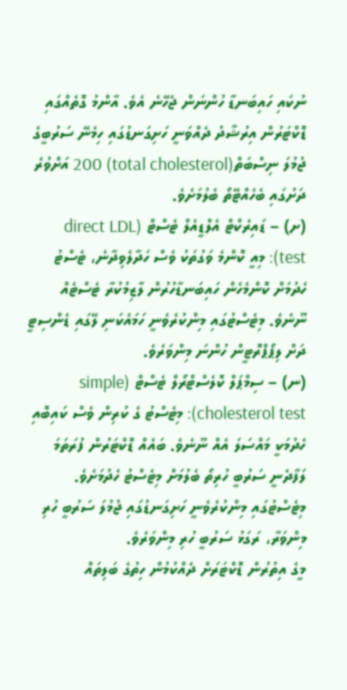ނުކައި ހައިބަނޑާ ހުންނަން ޖެހޭނެ އެވެ. އާންމު ގޮތެއްގައި ޑޮކްޓަރުން އިރުޝާދު ދެއްވަނީ ހަށިގަނޑުގައި ހިމެނޭ ސަރުބީގެ ޖުމުލަ ނިސްބަތް(total cholesterol) 200 އަށްވުރެ ދަށުގައި ބެހެއްޓޭތޯ ބެލުމަށެވެ.
(ށ) – ޑައިރެކްޓް އެލްޑީއެލް ޓެސްޓް (direct LDL test): މިއީ ކޮންމެ ވަގުތަކު ވެސް ހަދާލެވިދާނެ، ޓެސްޓު ހެދުމަށް ކޮންމެހެން ހައިބަނޑާހުރުން ލާޒިމުކުރާ ޓެސްޓެއް ނޫނެވެ. މިޓެސްޓުގައި މިންކުރެވެނީ ހަމައެކަނި ލޭގައި ޑެންސިޓީ ދަށް ލިޕޯޕްރޮޓީން ހުންނަ މިންވަރެވެ.
(ނ) – ސިމްޕަލް ކޮލެސްޓްރޯލް ޓެސްޓް (simple cholesterol test): މިޓެސްޓު ގެ ކުރިން ވެސް ކައިބޮއި ހެދުމަކީ މައްސަލަ އެއް ނޫނެވެ. ބައެއް ޑޮކްޓަރުން ފުރަތަމަ ލަފާދެނީ ސަރުބީ ހުރިތޯ ބެލުމަށް މިޓެސްޓު ހެދުމަށެވެ. މިޓެސްޓުގައި މިންކުރެވެނީ ހަށިގަނޑުގައި ޖުމުލަ ސަރުބީ ހުރި މިންވަރާ، ރަގަޅު ސަރުބީ ހުރި މިންވަރެވެ.
މީގެ އިތުރުން ޑޮކްޓަރަށް ދެއްކުމުން ހިތުގެ ބަލިތައް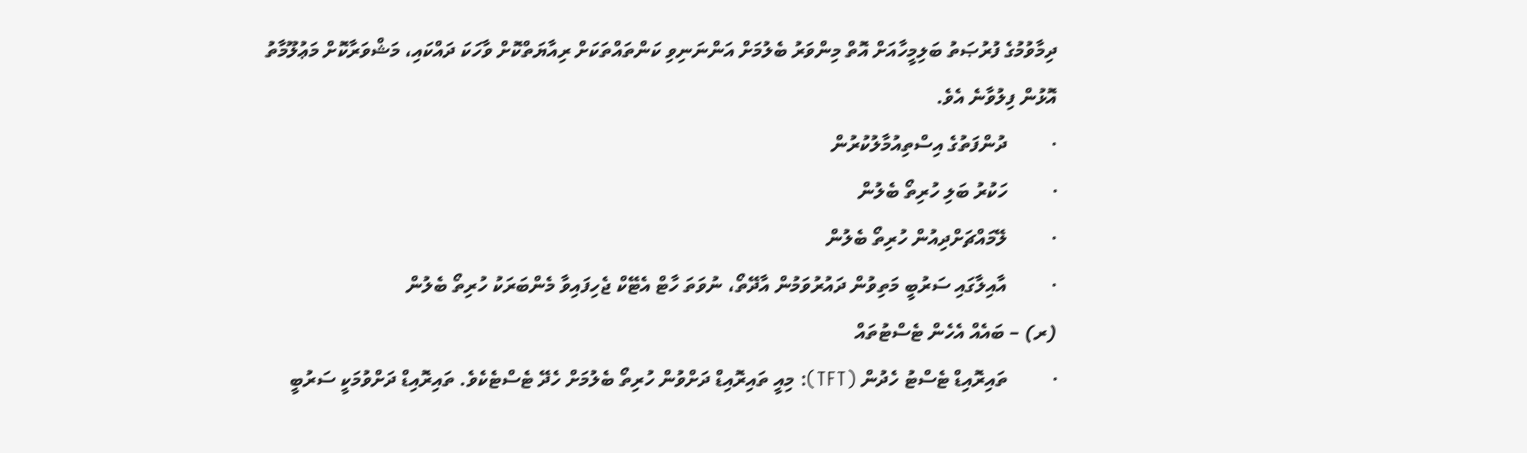ދިމާވުމުގެ ފުރުޞަތު ބަލިމީހާއަށް އޮތް މިންވަރު ބެލުމަށް އަންނަނިވި ކަންތައްތަކަށް ރިއާޔަތްކޮށް ވާހަކަ ދައްކައި، މަޝްވަރާކޮށް މަޢުލޫމާތު އޮޅުން ފިލުވާނެ އެވެ.
·         ދުންފަތުގެ އިސްތިއުމާލުކުރުން
·         ހަކުރު ބަލި ހުރިތޯ ބެލުން
·         ލޭމައްޗަށްދިއުން ހުރިތޯ ބެލުން
·         އާއިލާގައި ސަރުބީ މަތިވުން ދައުރުވަމުން އާދޭތޯ، ނުވަތަ ހާޓް އެޓޭކް ޖެހިފައިވާ މެންބަރަކު ހުރިތޯ ބެލުން
(ރ) – ބައެއް އެހެން ޓެސްޓުތައް
·         ތައިރޮއިޑް ޓެސްޓު ހެދުން (TFT): މިއީ ތައިރޮއިޑް ދަށްވުން ހުރިތޯ ބެލުމަށް ހެދޭ ޓެސްޓެކެވެ. ތައިރޮއިޑް ދަށްވުމަކީ ސަރުބީ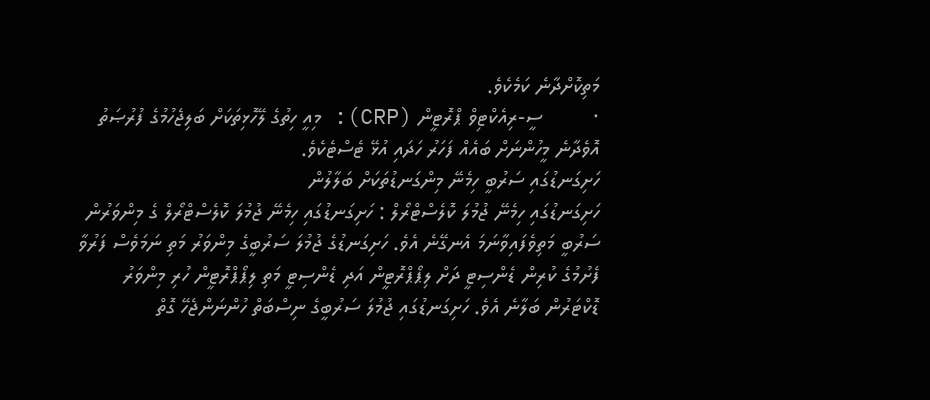މަތިކޮށްދާނެ ކަމެކެވެ.
·         ސީ-ރިއެކްޓިވް ޕްރޮޓީން (CRP): މިއީ ހިތުގެ ލޭހޮޅިތަކަށް ބަލިޖެހުމުގެ ފުރުޞަތު އޮވެދާނެ މީހުންނަށް ބައެއް ފަހަރު ހަދައި އުޅޭ ޓެސްޓެކެވެ.
ހަށިގަނޑުގައި ސަރުބީ ހިމެނޭ މިންގަނޑުތަކަށް ބަލާލުން
ހަށިގަނޑުގައި ހިމެނޭ ޖުމުލަ ކޮލެސްޓްރޯލް : ހަށިގަނޑުގައި ހިމެނޭ ޖުމުލަ ކޮލެސްޓްރޯލް ގެ މިންވަރުން ސަރުބީ މަތިވެފައިވާނަމަ އެނގޭނެ އެވެ. ހަށިގަނޑުގެ ޖުމުލަ ސަރުބީގެ މިންވަރު މަތި ނަމަވެސް ފަރުވާ ފެށުމުގެ ކުރިން ޑެންސިޓީ ދަށް ލިޕޯޕްރޮޓީން އަދި ޑެންސިޓީ މަތި ލިޕޯޕްރޮޓީން ހުރި މިންވަރު ޑޮކްޓަރުން ބަލާނެ އެވެ. ހަށިގަނޑުގައި ޖުމުލަ ސަރުބީގެ ނިސްބަތް ހުންނަންޖެހޭ ގޮތް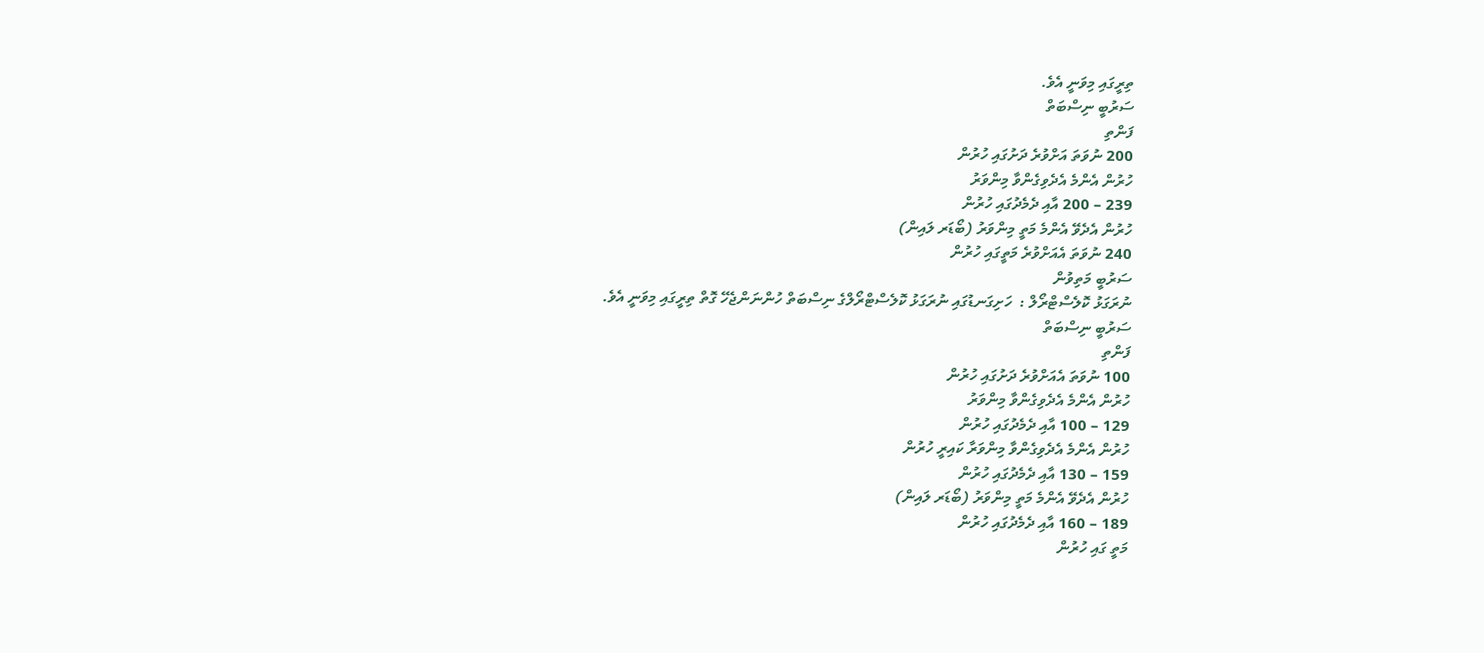ތިރީގައި މިވަނީ އެވެ.
ސަރުބީ ނިސްބަތް
ފަންތި
200 ނުވަތަ އަށްވުރެ ދަށުގައި ހުރުން
ހުރުން އެންމެ އެދެވިގެންވާ މިންވަރު
239 – 200 އާއި ދެމެދުގައި ހުރުން
ހުރުން އެދެވޭ އެންމެ މަތީ މިންވަރު (ބޯޑަރ ލައިން)
240 ނުވަތަ އެއަށްވުރެ މަތީގައި ހުރުން
ސަރުބީ މަތިވުން
ނުރަގަޅު ކޮލެސްޓްރޯލް :  ހަށިގަނޑުގައި ނުރަގަޅު ކޮލެސްޓްރޯލްގެ ނިސްބަތް ހުންނަންޖެހޭ ގޮތް ތިރީގައި މިވަނީ އެވެ.
ސަރުބީ ނިސްބަތް
ފަންތި
100 ނުވަތަ އެއަށްވުރެ ދަށުގައި ހުރުން
ހުރުން އެންމެ އެދެވިގެންވާ މިންވަރު
129 – 100 އާއި ދެމެދުގައި ހުރުން
ހުރުން އެންމެ އެދެވިގެންވާ މިންވަރާ ކައިރީ ހުރުން
159 – 130 އާއި ދެމެދުގައި ހުރުން
ހުރުން އެދެވޭ އެންމެ މަތީ މިންވަރު (ބޯޑަރ ލައިން)
189 – 160 އާއި ދެމެދުގައި ހުރުން
މަތީ ގައި ހުރުން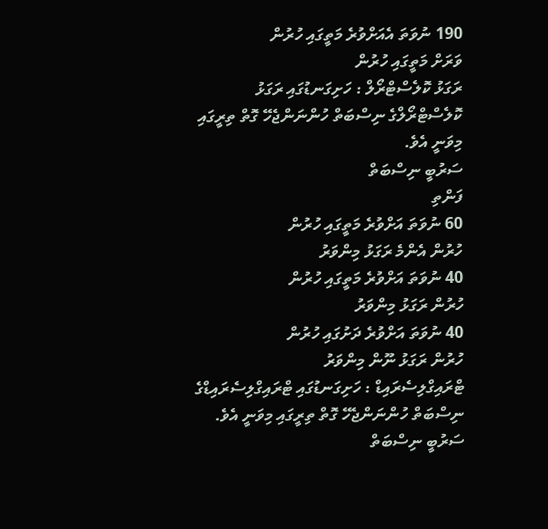190 ނުވަތަ އެއަށްވުރެ މަތީގައި ހުރުން
ވަރަށް މަތީގައި ހުރުން
ރަގަޅު ކޮލެސްޓްރޯލް : ހަށިގަނޑުގައި ރަގަޅު ކޮލެސްޓްރޯލްގެ ނިސްބަތް ހުންނަންޖެހޭ ގޮތް ތިރީގައި މިވަނީ އެވެ.
ސަރުބީ ނިސްބަތް
ފަންތި
60 ނުވަތަ އަށްވުރެ މަތީގައި ހުރުން
ހުރުން އެންމެ ރަގަޅު މިންވަރު
40 ނުވަތަ އަށްވުރެ މަތީގައި ހުރުން
ހުރުން ރަގަޅު މިންވަރު
40 ނުވަތަ އަށްވުރެ ދަށުގައި ހުރުން
ހުރުން ރަގަޅު ނޫން މިންވަރު
ޓްރައިގްލިސެރައިޑް : ހަށިގަނޑުގައި ޓްރައިގްލިސެރައިޑްގެ ނިސްބަތް ހުންނަންޖެހޭ ގޮތް ތިރީގައި މިވަނީ އެވެ.
ސަރުބީ ނިސްބަތް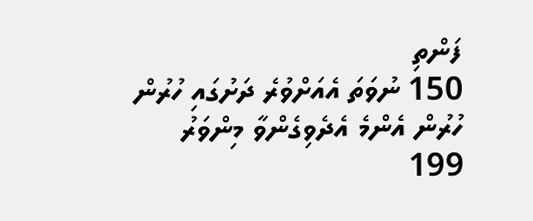ފަންތި
150 ނުވަތަ އެއަށްވުރެ ދަށުގައި ހުރުން
ހުރުން އެންމެ އެދެވިގެންވާ މިންވަރު
199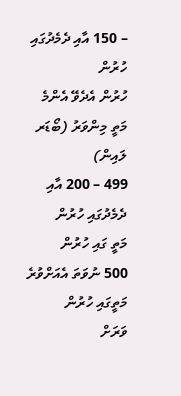– 150 އާއި ދެމެދުގައި ހުރުން
ހުރުން އެދެވޭ އެންމެ މަތީ މިންވަރު (ބޯޑަރ ލައިން)
499 – 200 އާއި ދެމެދުގައި ހުރުން
މަތީ ގައި ހުރުން
500 ނުވަތަ އެއަށްވުރެ މަތީގައި ހުރުން
ވަރަށް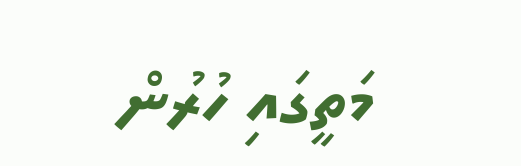މަތީގައި ހުރުން